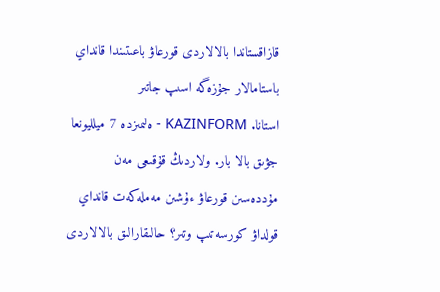قازاقستاندا بالالاردى قورعاۋ باعىتىندا قانداي باستامالار جۇزەگە اسىپ جاتىر
استانا. KAZINFORM - ەلىمىزدە 7 ميلليونعا جۋىق بالا بار. ولاردىڭ قۇقىعى مەن مۇددەسىن قورعاۋ ءۇشىن مەملەكەت قانداي قولداۋ كورسەتىپ وتىر؟ حالىقارالىق بالالاردى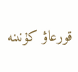قورعاۋ كۇنىنە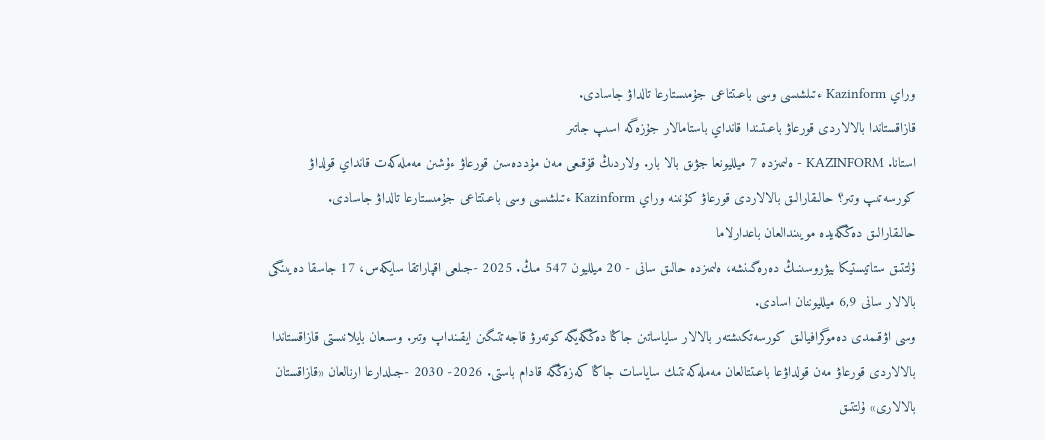وراي Kazinform ءتىلشىسى وسى باعىتتاعى جۇمىستارعا تالداۋ جاسادى.
قازاقستاندا بالالاردى قورعاۋ باعىتىندا قانداي باستامالار جۇزەگە اسىپ جاتىر
استانا. KAZINFORM - ەلىمىزدە 7 ميلليونعا جۋىق بالا بار. ولاردىڭ قۇقىعى مەن مۇددەسىن قورعاۋ ءۇشىن مەملەكەت قانداي قولداۋ كورسەتىپ وتىر؟ حالىقارالىق بالالاردى قورعاۋ كۇنىنە وراي Kazinform ءتىلشىسى وسى باعىتتاعى جۇمىستارعا تالداۋ جاسادى.
حالىقارالىق دەڭگەيدە مويىندالعان باعدارلاما
ۇلتتىق ستاتيستيكا بيۋروسىنىڭ دەرەگىنشە، ەلىمىزدە حالىق سانى - 20 ميلليون 547 مىڭ. 2025 -جىلعى اقپاراتقا سايكەس، 17 جاسقا دەيىنگى بالالار سانى 6,9 ميلليوننان اسادى.
وسى اۋقىمدى دەموگرافيالىق كورسەتكىشتەر بالالار ساياساتىن جاڭا دەڭگەيگە كوتەرۋ قاجەتتىگىن ايقىنداپ وتىر. وسىعان بايلانىستى قازاقستاندا بالالاردى قورعاۋ مەن قولداۋعا باعىتتالعان مەملەكەتتىك ساياسات جاڭا كەزەڭگە قادام باستى. 2026- 2030 -جىلدارعا ارنالعان «قازاقستان بالالارى» ۇلتتىق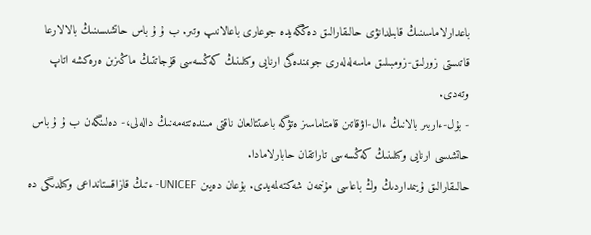باعدارلاماسىنىڭ قابىلدانۋى حالىقارالىق دەڭگەيدە جوعارى باعالانىپ وتىر. ب ۇ ۇ باس حاتشىسىنىڭ بالالارعا قاتىستى زورلىق-زومبىلىق ماسەلەلەرى جونىندەگى ارنايى وكىلىنىڭ كەڭسەسى قۇجاتتىڭ ماڭىزىن ەرەكشە اتاپ وتەدى.
- بۇل-ءاربىر بالانىڭ ءال-اۋقاتىن قامتاماسىز ەتۋگە باعىتتالعان ناقتى مىندەتتەمەنىڭ دالەلى،- دەلىنگەن ب ۇ ۇ باس حاتشىسى ارنايى وكىلىنىڭ كەڭسەسى تاراتقان حابارلامادا.
حالىقارالىق ۇيىمداردىڭ وڭ باعاسى مۇنىمەن شەكتەلمەيدى. بۇعان دەيىن UNICEF- ءتىڭ قازاقستانداعى وكىلدىگى دە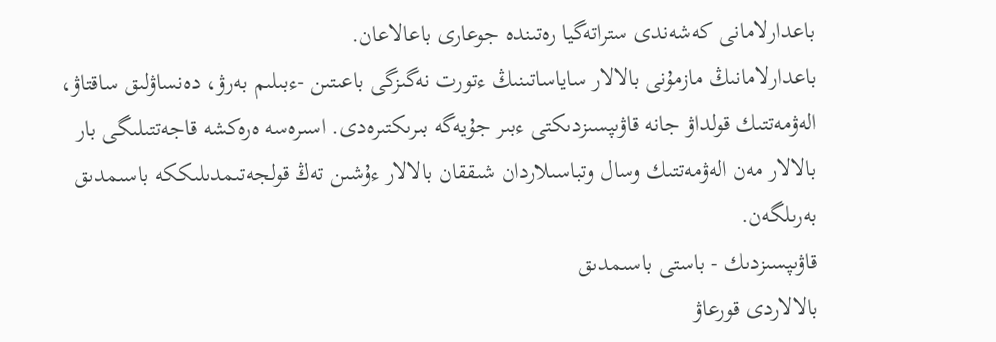باعدارلامانى كەشەندى ستراتەگيا رەتىندە جوعارى باعالاعان.
باعدارلامانىڭ مازمۇنى بالالار ساياساتىنىڭ ءتورت نەگىزگى باعىتىن -ءبىلىم بەرۋ، دەنساۋلىق ساقتاۋ، الەۋمەتتىك قولداۋ جانە قاۋىپسىزدىكتى ءبىر جۇيەگە بىرىكتىرەدى. اسىرەسە ەرەكشە قاجەتتىلىگى بار بالالار مەن الەۋمەتتىك وسال وتباسىلاردان شىققان بالالار ءۇشىن تەڭ قولجەتىمدىلىككە باسىمدىق بەرىلگەن.
قاۋىپسىزدىك - باستى باسىمدىق
بالالاردى قورعاۋ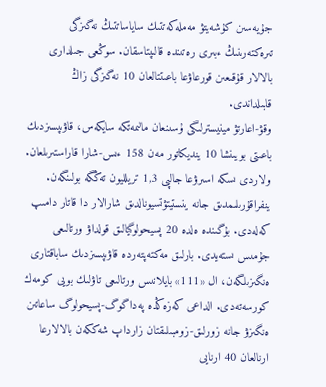جۇيەسىن كۇشەيتۋ مەملەكەتتىك ساياساتتىڭ نەگىزگى تىرەكتەرىنىڭ ءبىرى رەتىندە قالىپتاسقان. سوڭعى جىلدارى بالالار قۇقىعىن قورعاۋعا باعىتتالعان 10 نەگىزگى زاڭ قابىلداندى.
وقۋ-اعارتۋ مينيسترلىگى ۇسىنعان مالىمەتكە سايكەس، قاۋىپسىزدىك باعىتى بويىنشا 10 ينديكاتور مەن 158 ءىس-شارا قاراستىرىلعان. ولاردى ىسكە اسىرۋعا جالپى 1,3 تريلليون تەڭگە بولىنگەن.
ينفراقۇرىلىمدىق جانە ينستيتۋتسيونالدىق شارالار دا قاتار دامىپ كەلەدى. بۇگىندە ەلدە 20 پسيحولوگيالىق قولداۋ ورتالىعى جۇمىس ىستەيدى. بارلىق مەكتەپتەردە قاۋىپسىزدىك ساباقتارى ەنگىزىلگەن، ال «111» بايلانىس ورتالىعى تاۋلىك بويى كومەك كورسەتەدى. الداعى كەزەڭدە پەداگوگ-پسيحولوگ ساعاتىن ەنگىزۋ جانە زورلىق-زومبىلىقتان زارداپ شەككەن بالالارعا ارنالعان 40 ارنايى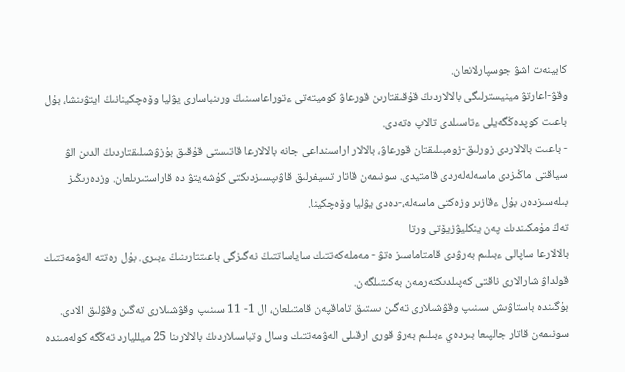كابينەت اشۋ جوسپارلانعان.
وقۋ-اعارتۋ مينيسترلىگى بالالاردىڭ قۇقىقتارىن قورعاۋ كوميتەتى ءتوراعاسىنىڭ ورىنباسارى يۋليا وۆەچكينانىڭ ايتۋىنشا، بۇل باعىت كوپدەڭگەيلى ءتاسىلدى تالاپ ەتەدى.
- باعىت بالالاردى زورلىق-زومبىلىقتان قورعاۋ، بالالار اراسىنداعى جانە بالالارعا قاتىستى قۇقىق بۇزۋشىلىقتاردىڭ الدىن الۋ سياقتى ماڭىزدى ماسەلەلەردى قامتيدى. سونىمەن قاتار تسيفرلىق قاۋىپسىزدىكتى كۇشەيتۋ دە قاراستىرىلعان. وزدەرىڭىز بىلەسىزدەر، بۇل ءقازىر وزەكتى ماسەلە،-دەدى يۋليا وۆەچكينا.
تەڭ مۇمكىندىك پەن ينكليۋزيۆتى ورتا
بالالارعا ساپالى ءبىلىم بەرۋدى قامتاماسىز ەتۋ - مەملەكەتتىك ساياساتتىڭ نەگىزگى باعىتتارىنىڭ ءبىرى. بۇل رەتتە الەۋمەتتىك قولداۋ شارالارى ناقتى كەپىلدىكتەرمەن بەكىتىلگەن.
بۇگىندە باستاۋىش سىنىپ وقۋشىلارى تەگىن ىستىق تاماقپەن قامتىلعان، ال 1- 11 سىنىپ وقۋشىلارى تەگىن وقۋلىق الادى. سونىمەن قاتار جالپىعا بىردەي ءبىلىم بەرۋ قورى ارقىلى الەۋمەتتىك وسال وتباسىلاردىڭ بالالارىنا 25 ميلليارد تەڭگە كولەمىندە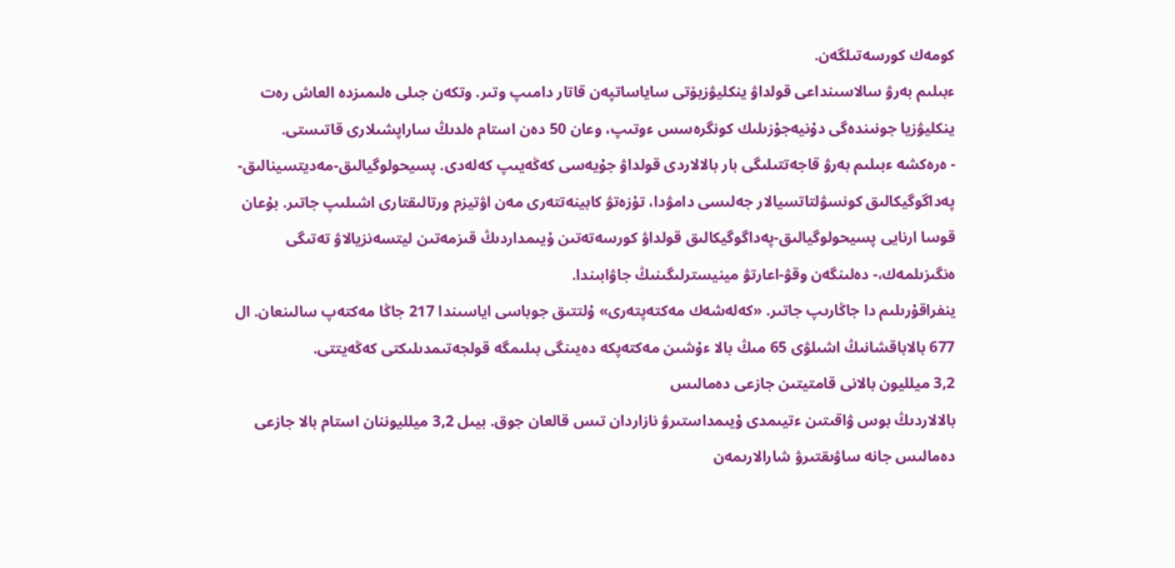كومەك كورسەتىلگەن.
ءبىلىم بەرۋ سالاسىنداعى قولداۋ ينكليۋزيۆتى ساياساتپەن قاتار دامىپ وتىر. وتكەن جىلى ەلىمىزدە العاش رەت ينكليۋزيا جونىندەگى دۇنيەجۇزىلىك كونگرەسس ءوتىپ، وعان 50 دەن استام ەلدىڭ ساراپشىلارى قاتىستى.
- ەرەكشە ءبىلىم بەرۋ قاجەتتىلىگى بار بالالاردى قولداۋ جۇيەسى كەڭەيىپ كەلەدى. پسيحولوگيالىق-مەديتسينالىق-پەداگوگيكالىق كونسۋلتاتسيالار جەلىسى دامۋدا، تۇزەتۋ كابينەتتەرى مەن اۋتيزم ورتالىقتارى اشىلىپ جاتىر. بۇعان قوسا ارنايى پسيحولوگيالىق-پەداگوگيكالىق قولداۋ كورسەتەتىن ۇيىمداردىڭ قىزمەتىن ليتسەنزيالاۋ تەتىگى ەنگىزىلمەك،- دەلىنگەن وقۋ-اعارتۋ مينيسترلىگىنىڭ جاۋابىندا.
ينفراقۇرىلىم دا جاڭارىپ جاتىر. «كەلەشەك مەكتەپتەرى» ۇلتتىق جوباسى اياسىندا 217 جاڭا مەكتەپ سالىنعان. ال 677 بالاباقشانىڭ اشىلۋى 65 مىڭ بالا ءۇشىن مەكتەپكە دەيىنگى بىلىمگە قولجەتىمدىلىكتى كەڭەيتتى.
3,2 ميلليون بالانى قامتيتىن جازعى دەمالىس
بالالاردىڭ بوس ۋاقىتىن ءتيىمدى ۇيىمداستىرۋ نازاردان تىس قالعان جوق. بيىل 3,2 ميلليوننان استام بالا جازعى دەمالىس جانە ساۋىقتىرۋ شارالارىمەن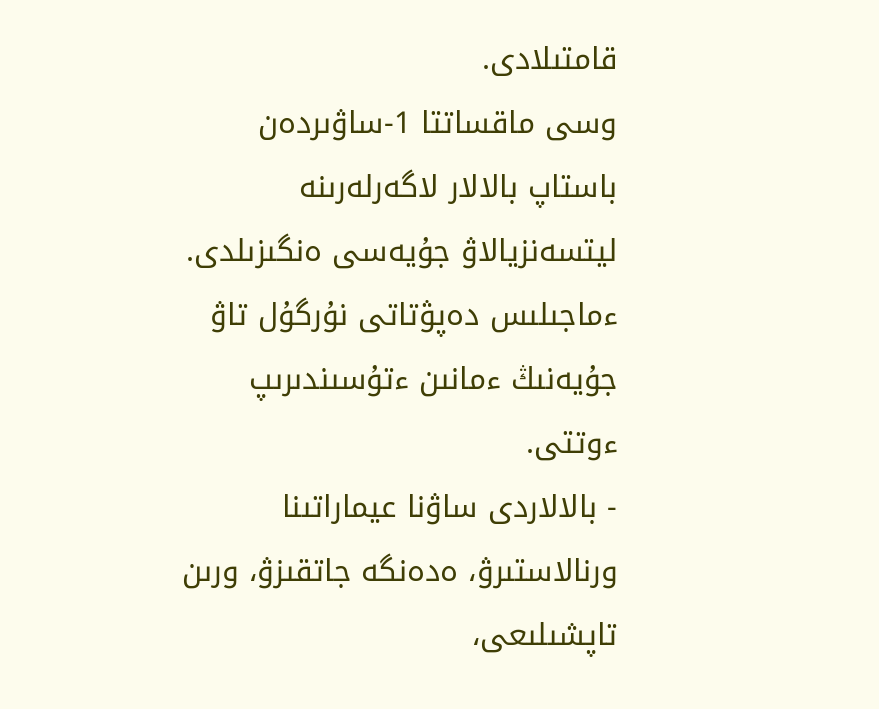قامتىلادى.
وسى ماقساتتا 1-ساۋىردەن باستاپ بالالار لاگەرلەرىنە ليتسەنزيالاۋ جۇيەسى ەنگىزىلدى. ءماجىلىس دەپۋتاتى نۇرگۇل تاۋ جۇيەنىڭ ءمانىن ءتۇسىندىرىپ ءوتتى.
- بالالاردى ساۋنا عيماراتىنا ورنالاستىرۋ، ەدەنگە جاتقىزۋ، ورىن تاپشىلىعى،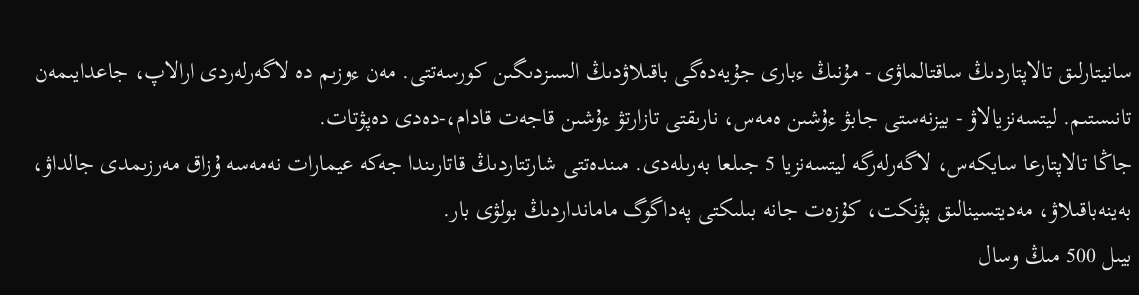سانيتارلىق تالاپتاردىڭ ساقتالماۋى - مۇنىڭ ءبارى جۇيەدەگى باقىلاۋدىڭ السىزدىگىن كورسەتتى. مەن ءوزىم دە لاگەرلەردى ارالاپ، جاعدايىمەن تانىستىم. ليتسەنزيالاۋ - بيزنەستى جابۋ ءۇشىن ەمەس، نارىقتى تازارتۋ ءۇشىن قاجەت قادام،-دەدى دەپۋتات.
جاڭا تالاپتارعا سايكەس، لاگەرلەرگە ليتسەنزيا 5 جىلعا بەرىلەدى. مىندەتتى شارتتاردىڭ قاتارىندا جەكە عيمارات نەمەسە ۇزاق مەرزىمدى جالداۋ، بەينەباقىلاۋ، مەديتسينالىق پۋنكت، كۇزەت جانە بىلىكتى پەداگوگ مامانداردىڭ بولۋى بار.
بيىل 500 مىڭ وسال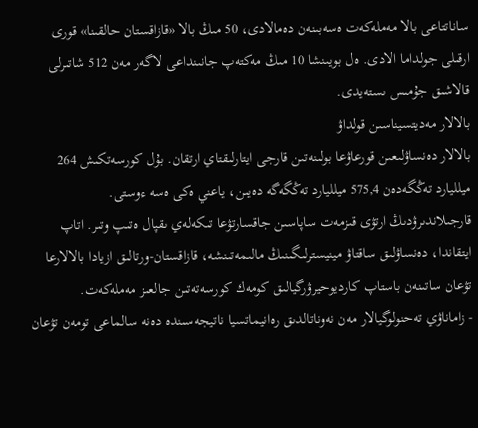ساناتتاعى بالا مەملەكەت ەسەبىنەن دەمالادى، 50 مىڭ بالا «قازاقستان حالقىنا» قورى ارقىلى جولداما الادى. ەل بويىنشا 10 مىڭ مەكتەپ جانىنداعى لاگەر مەن 512 شاتىرلى قالاشىق جۇمىس ىستەيدى.
بالالار مەديتسيناسىن قولداۋ
بالالار دەنساۋلىعىن قورعاۋعا بولىنەتىن قارجى ايتارلىقتاي ارتقان. بۇل كورسەتكىش 264 ميلليارد تەڭگەدەن 575,4 ميلليارد تەڭگەگە دەيىن، ياعني ەكى ەسە ءوستى. قارجىلاندىرۋدىڭ ارتۋى قىزمەت ساپاسىن جاقسارتۋعا تىكەلەي ىقپال ەتىپ وتىر. اتاپ ايتقاندا، دەنساۋلىق ساقتاۋ مينيسترلىگىنىڭ مالىمەتىنشە، قازاقستان-ورتالىق ازيادا بالالارعا تۋعان ساتىنەن باستاپ كارديوحيرۋرگيالىق كومەك كورسەتەتىن جالعىز مەملەكەت.
- زاماناۋي تەحنولوگيالار مەن نەوناتالدىق رەانيماتسيا ناتيجەسىندە دەنە سالماعى تومەن تۋعان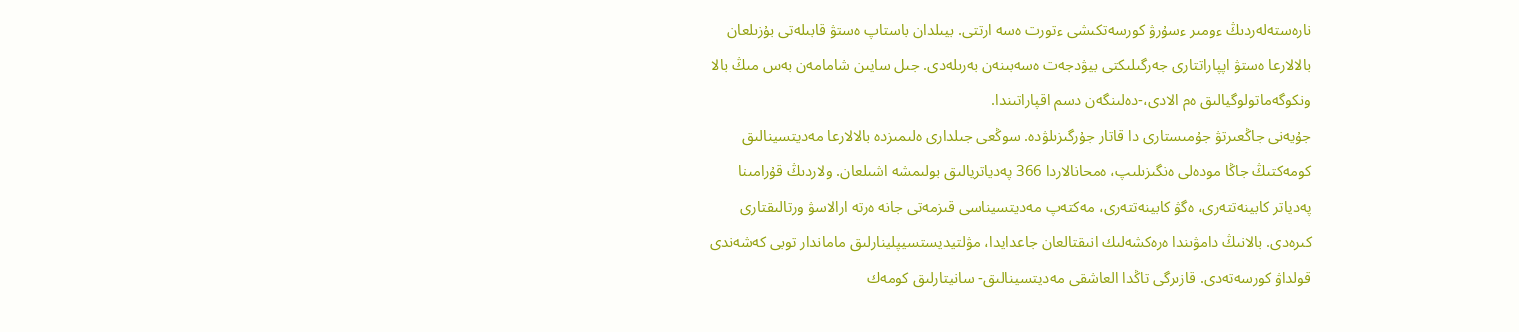نارەستەلەردىڭ ءومىر ءسۇرۋ كورسەتكىشى ءتورت ەسە ارتتى. بيىلدان باستاپ ەستۋ قابىلەتى بۇزىلعان بالالارعا ەستۋ اپپاراتتارى جەرگىلىكتى بيۋدجەت ەسەبىنەن بەرىلەدى. جىل سايىن شامامەن بەس مىڭ بالا ونكوگەماتولوگيالىق ەم الادى،-دەلىنگەن دسم اقپاراتىندا.
جۇيەنى جاڭعىرتۋ جۇمىستارى دا قاتار جۇرگىزىلۋدە. سوڭعى جىلدارى ەلىمىزدە بالالارعا مەديتسينالىق كومەكتىڭ جاڭا مودەلى ەنگىزىلىپ، ەمحانالاردا 366 پەدياتريالىق بولىمشە اشىلعان. ولاردىڭ قۇرامىنا پەدياتر كابينەتتەرى، ەگۋ كابينەتتەرى، مەكتەپ مەديتسيناسى قىزمەتى جانە ەرتە ارالاسۋ ورتالىقتارى كىرەدى. بالانىڭ دامۋىندا ەرەكشەلىك انىقتالعان جاعدايدا، مۋلتيديستسيپلينارلىق ماماندار توبى كەشەندى قولداۋ كورسەتەدى. قازىرگى تاڭدا العاشقى مەديتسينالىق- سانيتارلىق كومەك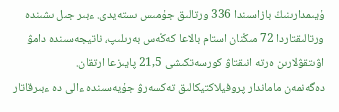ۇيىمدارىنىڭ بازاسىندا 336 ورتالىق جۇمىس ىستەيدى. ءبىر جىل ىشىندە ورتالىقتاردا 72 مىڭنان استام بالاعا كەڭەس بەرىلىپ، ناتيجەسىندە دامۋ اۋىتقۋلارىن ەرتە انىقتاۋ كورسەتكىشى 21,5 پايىزعا ارتقان.
دەگەنمەن ماماندار پروفيلاكتيكالىق تەكسەرۋ جۇيەسىندە ءالى دە ءبىرقاتار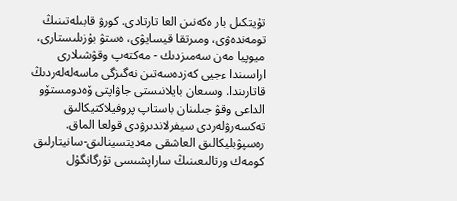تۇيتكىل بار ەكەنىن العا تارتادى. كورۋ قابىلەتىنىڭ تومەندەۋى، ومىرتقا قيسايۋى، ەستۋ بۇزىلىستارى، ميوپيا مەن سەمىزدىك - مەكتەپ وقۋشىلارى اراسىندا ءجيى كەزدەسەتىن نەگىزگى ماسەلەلەردىڭ قاتارىندا. وسىعان بايلانىستى جاۋاپتى ۆەدومستۆو الداعى وقۋ جىلىنان باستاپ پروفيلاكتيكالىق تەكسەرۋلەردى سيفرلاندىرۋدى قولعا الماق.
رەسپۋبليكالىق العاشقى مەديتسينالىق-سانيتارلىق كومەك ورتالىعىنىڭ ساراپشىسى تۇرگانگۇل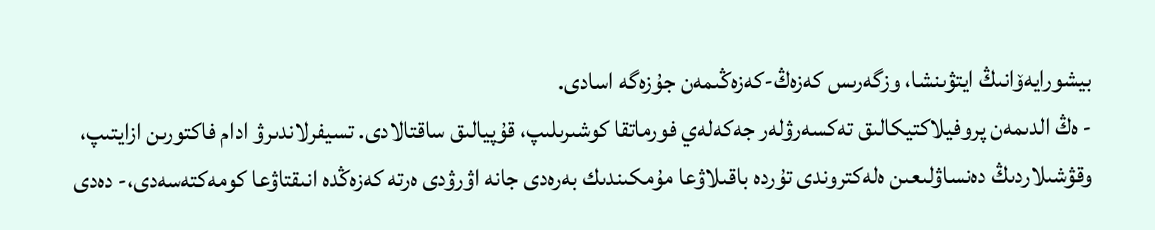بيشورايەۆانىڭ ايتۋىنشا، وزگەرىس كەزەڭ-كەزەڭىمەن جۇزەگە اسادى.
- ەڭ الدىمەن پروفيلاكتيكالىق تەكسەرۋلەر جەكەلەي فورماتقا كوشىرىلىپ، قۇپيالىق ساقتالادى. تسيفرلاندىرۋ ادام فاكتورىن ازايتىپ، وقۋشىلاردىڭ دەنساۋلىعىن ەلەكتروندى تۇردە باقىلاۋعا مۇمكىندىك بەرەدى جانە اۋرۋدى ەرتە كەزەڭدە انىقتاۋعا كومەكتەسەدى،- دەدى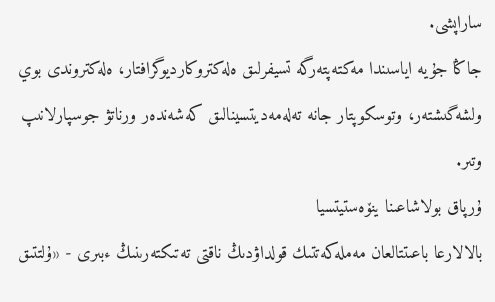ساراپشى.
جاڭا جۇيە اياسىندا مەكتەپتەرگە تسيفرلىق ەلەكتروكارديوگرافتار، ەلەكتروندى بوي ولشەگىشتەر، وتوسكوپتار جانە تەلەمەديتسينالىق كەشەندەر ورناتۋ جوسپارلانىپ وتىر.
ۇرپاق بولاشاعىنا ينۆەستيتسيا
بالالارعا باعىتتالعان مەملەكەتتىك قولداۋدىڭ ناقتى تەتىكتەرىنىڭ ءبىرى - «ۇلتتىق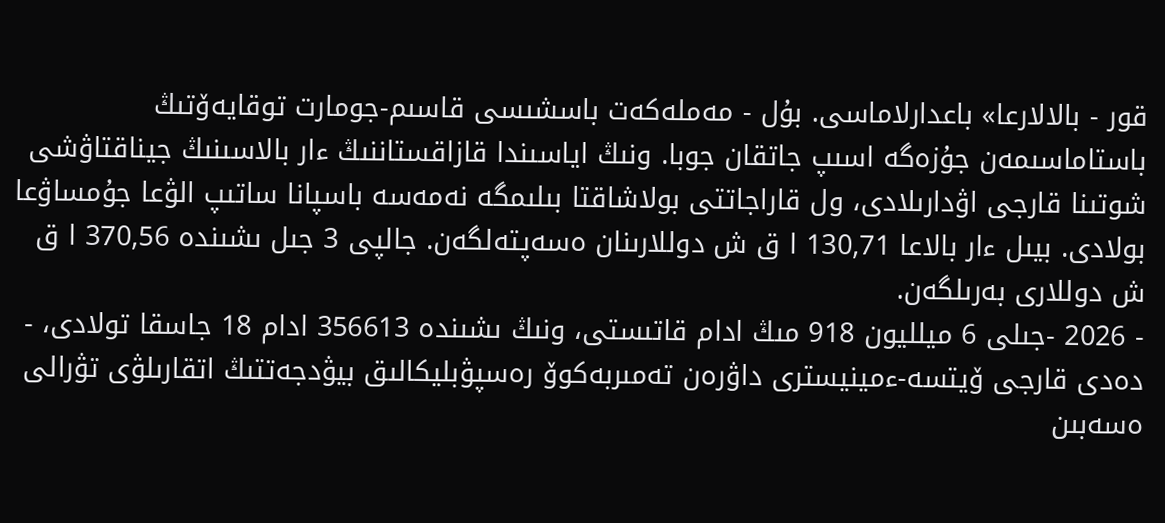قور - بالالارعا» باعدارلاماسى. بۇل - مەملەكەت باسشىسى قاسىم-جومارت توقايەۆتىڭ باستاماسىمەن جۇزەگە اسىپ جاتقان جوبا. ونىڭ اياسىندا قازاقستاننىڭ ءار بالاسىنىڭ جيناقتاۋشى شوتىنا قارجى اۋدارىلادى، ول قاراجاتتى بولاشاقتا بىلىمگە نەمەسە باسپانا ساتىپ الۋعا جۇمساۋعا بولادى. بيىل ءار بالاعا 130,71 ا ق ش دوللارىنان ەسەپتەلگەن. جالپى 3 جىل ىشىندە 370,56 ا ق ش دوللارى بەرىلگەن.
- 2026 -جىلى 6 ميلليون 918 مىڭ ادام قاتىستى، ونىڭ ىشىندە 356613 ادام 18 جاسقا تولادى، - دەدى قارجى ۆيتسە-ءمينيسترى داۋرەن تەمىربەكوۆ رەسپۋبليكالىق بيۋدجەتتىڭ اتقارىلۋى تۋرالى ەسەبىن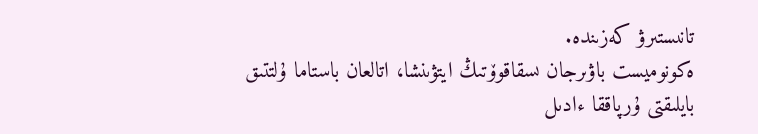تانىستىرۋ كەزىندە.
ەكونوميست باۋىرجان ىسقاقوۆتىڭ ايتۋىنشا، اتالعان باستاما ۇلتتىق بايلىقتى ۇرپاققا ءادىل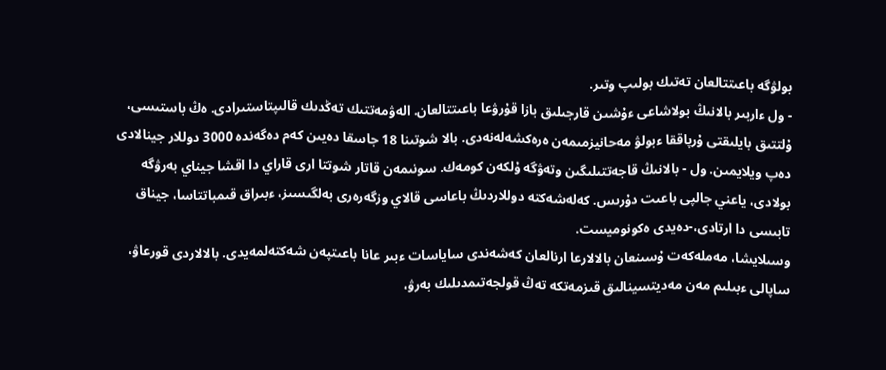بولۋگە باعىتتالعان تەتىك بولىپ وتىر.
- ول ءاربىر بالانىڭ بولاشاعى ءۇشىن قارجىلىق بازا قۇرۋعا باعىتتالعان. الەۋمەتتىك تەڭدىك قالىپتاستىرادى. ەڭ باستىسى، ۇلتتىق بايلىقتى ۇرپاققا ءبولۋ مەحانيزمىمەن ەرەكشەلەنەدى. بالا شوتىنا 18 جاسقا دەيىن كەم دەگەندە 3000 دوللار جينالادى دەپ ويلايمىن. ول - بالانىڭ قاجەتتىلىگىن وتەۋگە ۇلكەن كومەك. سونىمەن قاتار شوتتا ارى قاراي دا اقشا جيناي بەرۋگە بولادى، ياعني جالپى باعىت دۇرىس. كەلەشەكتە دوللاردىڭ باعاسى قالاي وزگەرەرى بەلگىسىز، ءبىراق قىمباتتاسا، جيناق تابىسى دا ارتادى،-دەيدى ەكونوميست.
وسىلايشا، مەملەكەت ۇسىنعان بالالارعا ارنالعان كەشەندى ساياسات ءبىر عانا باعىتپەن شەكتەلمەيدى. بالالاردى قورعاۋ، ساپالى ءبىلىم مەن مەديتسينالىق قىزمەتكە تەڭ قولجەتىمدىلىك بەرۋ،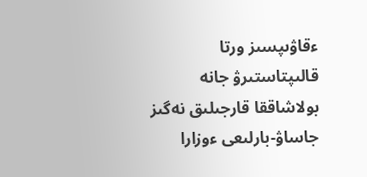ءقاۋىپسىز ورتا قالىپتاستىرۋ جانە بولاشاققا قارجىلىق نەگىز جاساۋ-بارلىعى ءوزارا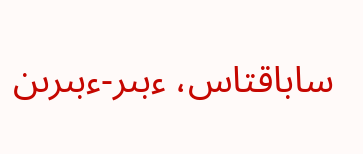ساباقتاس، ءبىر-ءبىرىن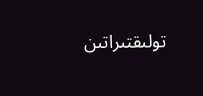تولىقتىراتىن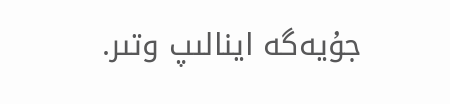جۇيەگە اينالىپ وتىر.